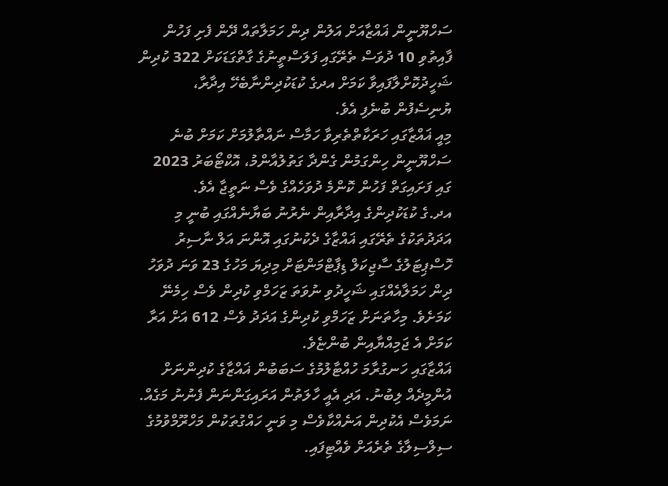ސަހްޔޫނީން ޣައްޒާއަށް އަލުން ދިން ހަމަލާތައް ދޭން ފެށި ފަހުން ފާއިތުވި 10 ދުވަސް ތެރޭގައި ފަލަސްތީނުގެ ގާތްގަޑަކަށް 322 ކުދިން ޝަހީދުކޮށްލާފައިވާ ކަމަށް އދގެ ކުޑަކުދިންނާބެހޭ އިދާރާ، ޔުނިސެފުން ބުނެފި އެވެ.
މިއީ ޣައްޒާގައި ހަރަކާތްތެރިވާ ހަމާސް ނައްތާލުމަށް ކަމަށް ބުނެ ސަހްޔޫނީން ހިންގަމުން ގެންދާ ގަތުލުއާންމު، އޮކްޓޯބަރު 2023 ގައި ފަށައިގަތް ފަހުން ކޮންމެ ދުވަހެއްގެ ވެސް ނަތީޖާ އެވެ.
އދ.ގެ ކުޑަކުދިންގެ އިދާރާއިން ނެރުނު ބަޔާނެއްގައި ބުނީ މި އަދަދުތަކުގެ ތެރޭގައި ޣައްޒާގެ ދެކުނުގައި އޮންނަ އަލް ނާސިރު ހޮސްޕިޓަލުގެ ސާޖިކަލް ޑިޕާޓްމަންޓަށް މިދިޔަ މަހުގެ 23 ވަނަ ދުވަހު ދިން ހަމަލާއެއްގައި ޝަހީދުވި ނުވަތަ ޒަހަމްވި ކުދިން ވެސް ހިމެނޭ ކަމަށެވެ. މިހާތަނަށް ޒަހަމްވި ކުދިންގެ އަދަދު ވެސް 612 އަށް އަރާ ކަމަށް އެ ޖަމިއްޔާއިން ބުންޏެވެ.
ޣައްޒާގައި ހަނގުރާމަ ހުއްޓާލުމުގެ ސަބަބުން ޣައްޒާގެ ކުދިންނަށް އުންމީދެއް ލިބުނު. އަދި އެއީ ހާލަތުން އަރައިގަންނަން ފެނުނު މަގެއް. ނަމަވެސް އެކުދިން އަނެއްކާވެސް މި ވަނީ ހައްގުތަކުން މަހްރޫމްވުމުގެ ސިލްސިލާގެ ތެރެއަށް ވެއްޓިފައި.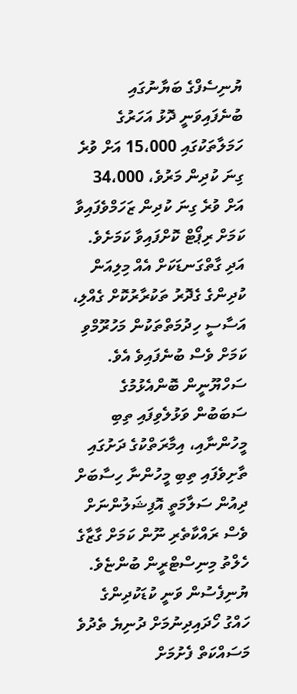ޔުނިސެފްގެ ބަޔާނުގައި ބުނެފައިވަނީ ދޮޅު އަހަރުގެ ހަމަލާތަކުގައި 15،000 އަށް ވުރެ ގިނަ ކުދިން މަރުވެ، 34،000 އަށް ވުރެ ގިނަ ކުދިން ޒަހަމްވެފައިވާ ކަމަށް ރިޕޯޓް ކޮށްފައިވާ ކަމަށެވެ. އަދި ގާތްގަނޑަކަށް އެއް މިލިއަން ކުދިންގެ ގެދޮރު ތަކުރާރުކޮށް ގެއްލި، އަސާސީ ހިދުމަތްތަކުން މަހުރޫމްވި ކަމަށް ވެސް ބުނެފައިވެ އެވެ.
ސަހްޔޫނީން ބޮންއެޅުމުގެ ސަބަބުން ވަޅުލެވިފައި ތިބި މީހުންނާއި، އިމާރަތްކުގެ ދަށުގައި ތާށިވެފައި ތިބި މީހުންނާ ހިސާބަށް ދިއުން ސަލާމަތީ އޮފިޝަލުންނަށް ވެސް ރައްކާތެރި ނޫން ކަމަށް ގާޒާގެ ހެލްތު މިނިސްޓްރީން ބުންޏެވެ. ޔުނިފެސުން ވަނީ ކުޑަކުދިންގެ ހައްގު ހޯދައިދިނުމަށް ދުނިޔެ ތެދުވެ މަސައްކަތް ފެށުމަށް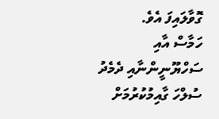ގޮވާލައިފަ އެވެ.
ހަމާސް އާއި ސަހްޔޫނީންނާއި ދެމެދު ސުލްހަ ގާއިމުކުރުމަށް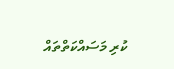ކުރި މަސައްކަތްތައް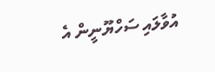އުވާލައި ސަހްޔޫނީން އެ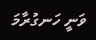ވަނީ ހަނގުރާމަ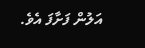އަލުން ފަށާފަ އެވެ.